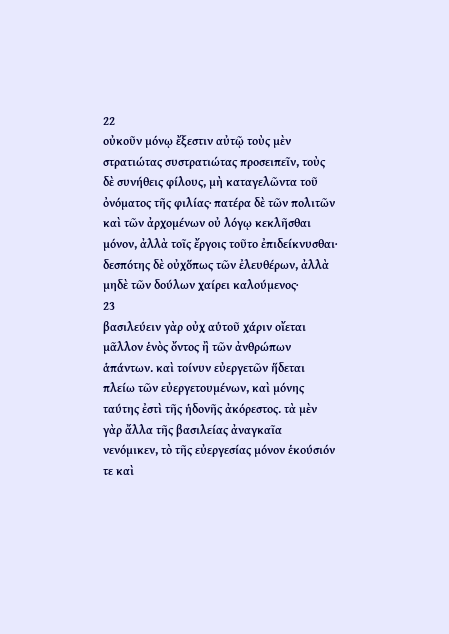22
οὐκοῦν μόνῳ ἔξεστιν αὐτῷ τοὺς μὲν στρατιώτας συστρατιώτας προσειπεῖν, τοὺς δὲ συνήθεις φίλους, μὴ καταγελῶντα τοῦ ὀνόματος τῆς φιλίας· πατέρα δὲ τῶν πολιτῶν καὶ τῶν ἀρχομένων οὐ λόγῳ κεκλῆσθαι μόνον, ἀλλὰ τοῖς ἔργοις τοῦτο ἐπιδείκνυσθαι· δεσπότης δὲ οὐχὅπως τῶν ἐλευθέρων, ἀλλὰ μηδὲ τῶν δούλων χαίρει καλούμενος·
23
βασιλεύειν γὰρ οὐχ αὑτοῦ χάριν οἴεται μᾶλλον ἑνὸς ὄντος ἢ τῶν ἀνθρώπων ἁπάντων. καὶ τοίνυν εὐεργετῶν ἥδεται πλείω τῶν εὐεργετουμένων, καὶ μόνης ταύτης ἐστὶ τῆς ἡδονῆς ἀκόρεστος. τὰ μὲν γὰρ ἄλλα τῆς βασιλείας ἀναγκαῖα νενόμικεν, τὸ τῆς εὐεργεσίας μόνον ἑκούσιόν τε καὶ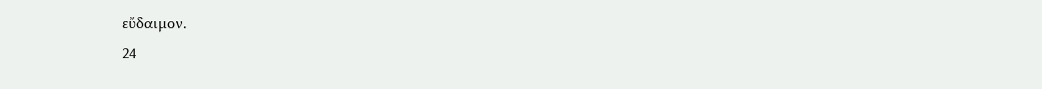εὔδαιμον.
24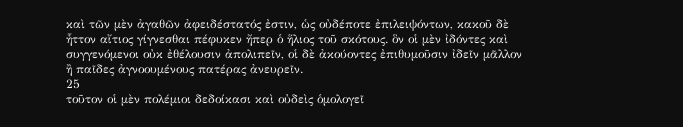καὶ τῶν μὲν ἀγαθῶν ἀφειδέστατός ἐστιν, ὡς οὐδέποτε ἐπιλειψόντων, κακοῦ δὲ ἧττον αἴτιος γίγνεσθαι πέφυκεν ἤπερ ὁ ἥλιος τοῦ σκότους. ὃν οἱ μὲν ἰδόντες καὶ συγγενόμενοι οὐκ ἐθέλουσιν ἀπολιπεῖν, οἱ δὲ ἀκούοντες ἐπιθυμοῦσιν ἰδεῖν μᾶλλον ἢ παῖδες ἀγνοουμένους πατέρας ἀνευρεῖν.
25
τοῦτον οἱ μὲν πολέμιοι δεδοίκασι καὶ οὐδεὶς ὁμολογεῖ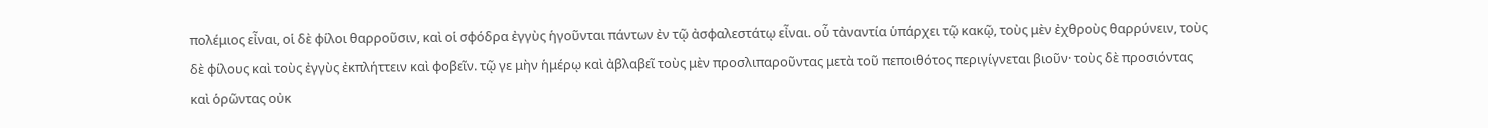πολέμιος εἶναι, οἱ δὲ φίλοι θαρροῦσιν, καὶ οἱ σφόδρα ἐγγὺς ἡγοῦνται πάντων ἐν τῷ ἀσφαλεστάτῳ εἶναι. οὗ τἀναντία ὑπάρχει τῷ κακῷ, τοὺς μὲν ἐχθροὺς θαρρύνειν, τοὺς δὲ φίλους καὶ τοὺς ἐγγὺς ἐκπλήττειν καὶ φοβεῖν. τῷ γε μὴν ἡμέρῳ καὶ ἀβλαβεῖ τοὺς μὲν προσλιπαροῦντας μετὰ τοῦ πεποιθότος περιγίγνεται βιοῦν· τοὺς δὲ προσιόντας καὶ ὁρῶντας οὐκ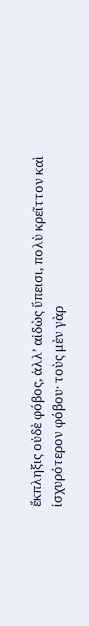ἔκπληξις οὐδὲ φόβος, ἀλλʼ αἰδὼς ὕπεισι, πολὺ κρεῖττον καὶ ἰσχυρότερον φόβου· τοὺς μὲν γὰρ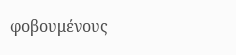φοβουμένους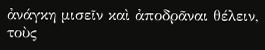ἀνάγκη μισεῖν καὶ ἀποδρᾶναι θέλειν, τοὺς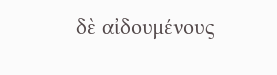δὲ αἰδουμένους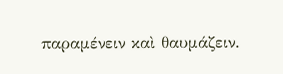παραμένειν καὶ θαυμάζειν.